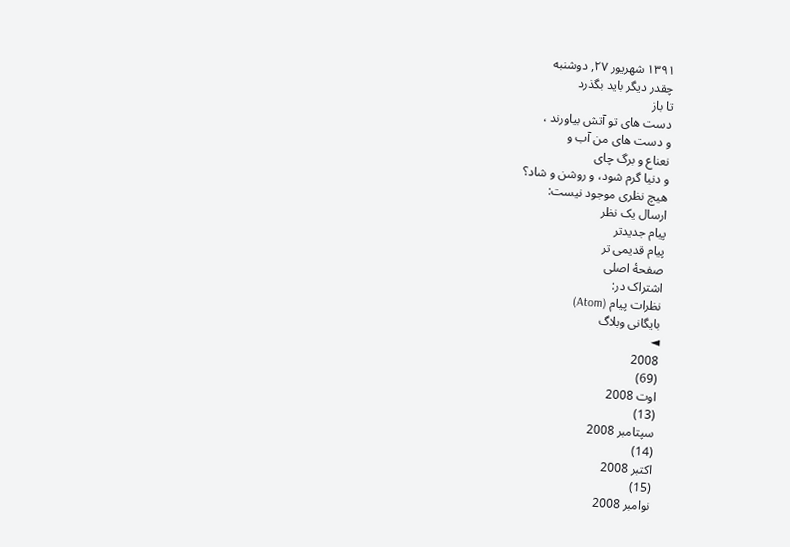۱۳۹۱ شهریور ۲۷, دوشنبه
چقدر دیگر باید بگذرد
تا باز
دست های تو آتش بیاورند ،
و دست های من آب و
نعناع و برگ چای
و دنیا گرم شود، و روشن و شاد؟
هیچ نظری موجود نیست:
ارسال یک نظر
پیام جدیدتر
پیام قدیمی تر
صفحهٔ اصلی
اشتراک در:
نظرات پیام (Atom)
بايگانی وبلاگ
◄
2008
(69)
اوت 2008
(13)
سپتامبر 2008
(14)
اکتبر 2008
(15)
نوامبر 2008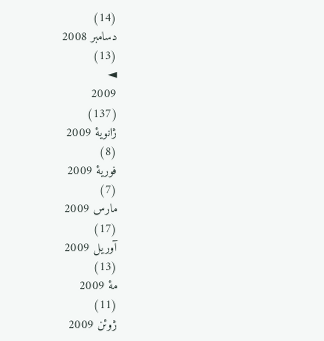(14)
دسامبر 2008
(13)
◄
2009
(137)
ژانویهٔ 2009
(8)
فوریهٔ 2009
(7)
مارس 2009
(17)
آوریل 2009
(13)
مهٔ 2009
(11)
ژوئن 2009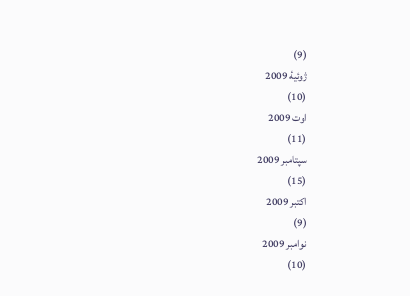(9)
ژوئیهٔ 2009
(10)
اوت 2009
(11)
سپتامبر 2009
(15)
اکتبر 2009
(9)
نوامبر 2009
(10)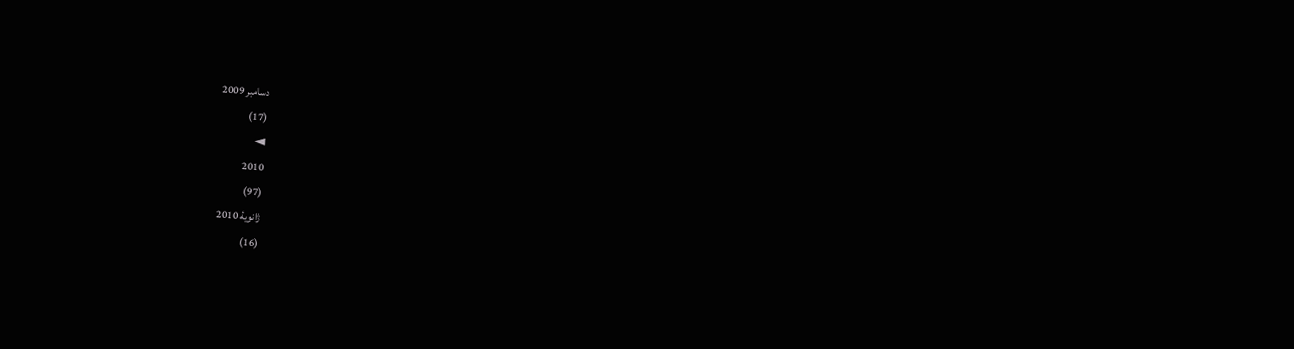دسامبر 2009
(17)
◄
2010
(97)
ژانویهٔ 2010
(16)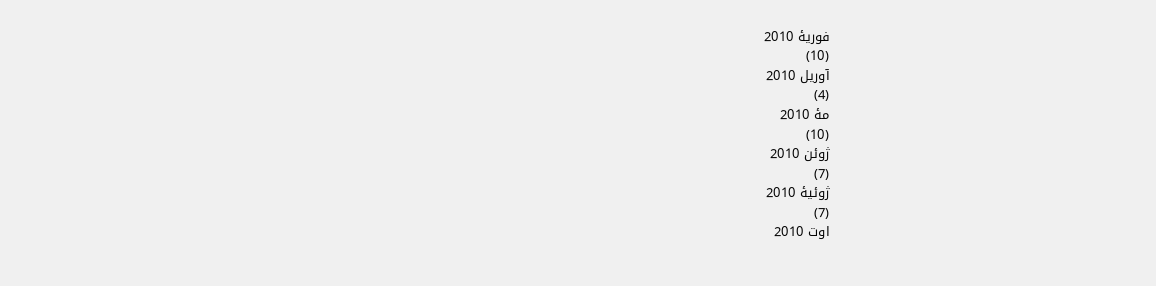فوریهٔ 2010
(10)
آوریل 2010
(4)
مهٔ 2010
(10)
ژوئن 2010
(7)
ژوئیهٔ 2010
(7)
اوت 2010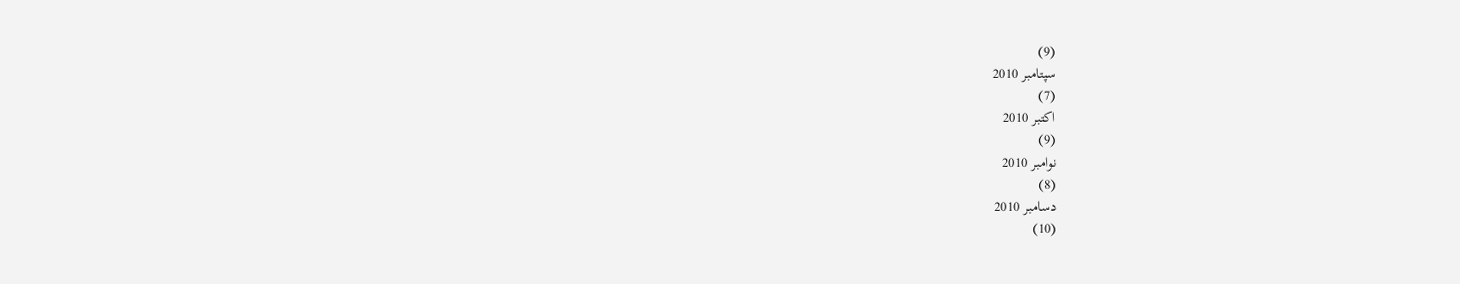(9)
سپتامبر 2010
(7)
اکتبر 2010
(9)
نوامبر 2010
(8)
دسامبر 2010
(10)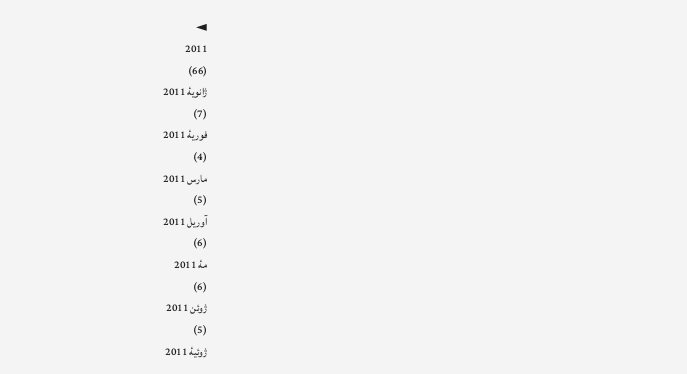◄
2011
(66)
ژانویهٔ 2011
(7)
فوریهٔ 2011
(4)
مارس 2011
(5)
آوریل 2011
(6)
مهٔ 2011
(6)
ژوئن 2011
(5)
ژوئیهٔ 2011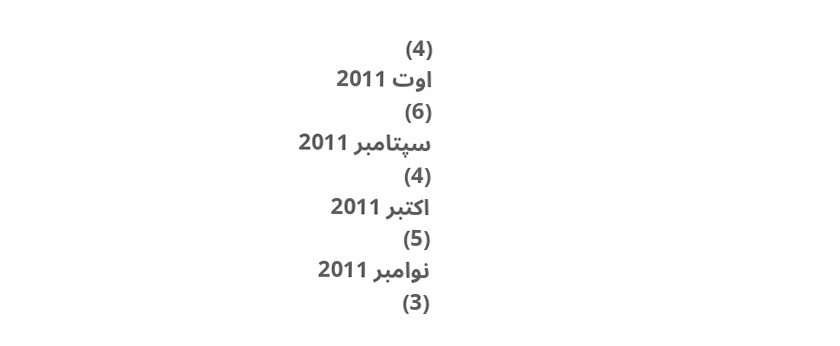(4)
اوت 2011
(6)
سپتامبر 2011
(4)
اکتبر 2011
(5)
نوامبر 2011
(3)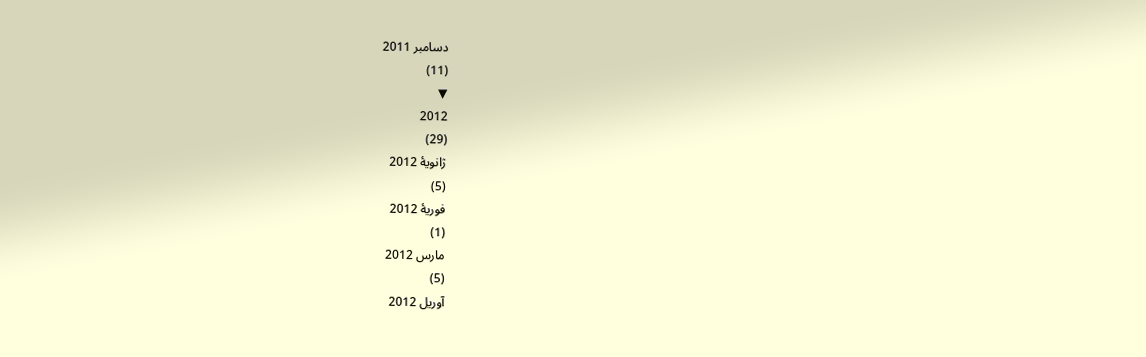دسامبر 2011
(11)
▼
2012
(29)
ژانویهٔ 2012
(5)
فوریهٔ 2012
(1)
مارس 2012
(5)
آوریل 2012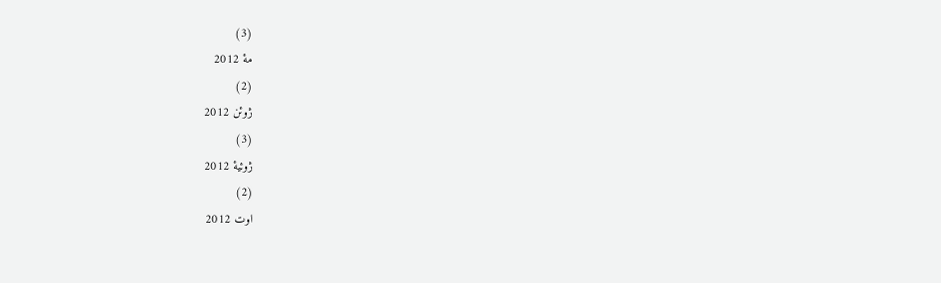(3)
مهٔ 2012
(2)
ژوئن 2012
(3)
ژوئیهٔ 2012
(2)
اوت 2012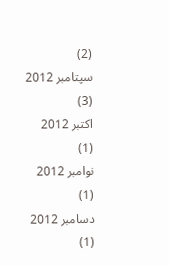(2)
سپتامبر 2012
(3)
اکتبر 2012
(1)
نوامبر 2012
(1)
دسامبر 2012
(1)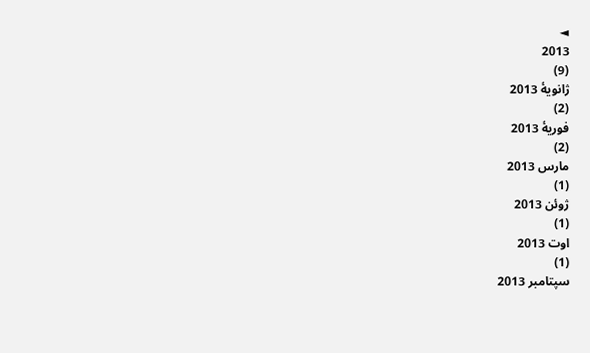◄
2013
(9)
ژانویهٔ 2013
(2)
فوریهٔ 2013
(2)
مارس 2013
(1)
ژوئن 2013
(1)
اوت 2013
(1)
سپتامبر 2013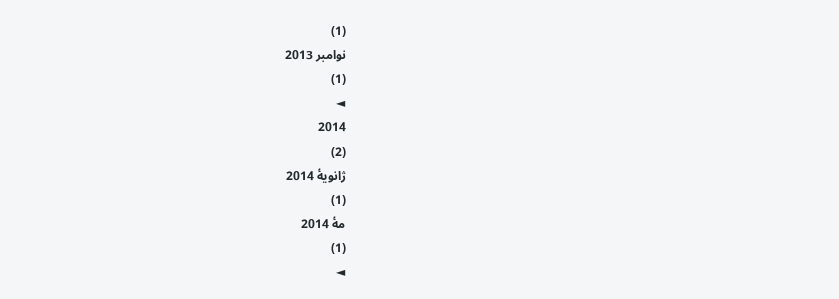(1)
نوامبر 2013
(1)
◄
2014
(2)
ژانویهٔ 2014
(1)
مهٔ 2014
(1)
◄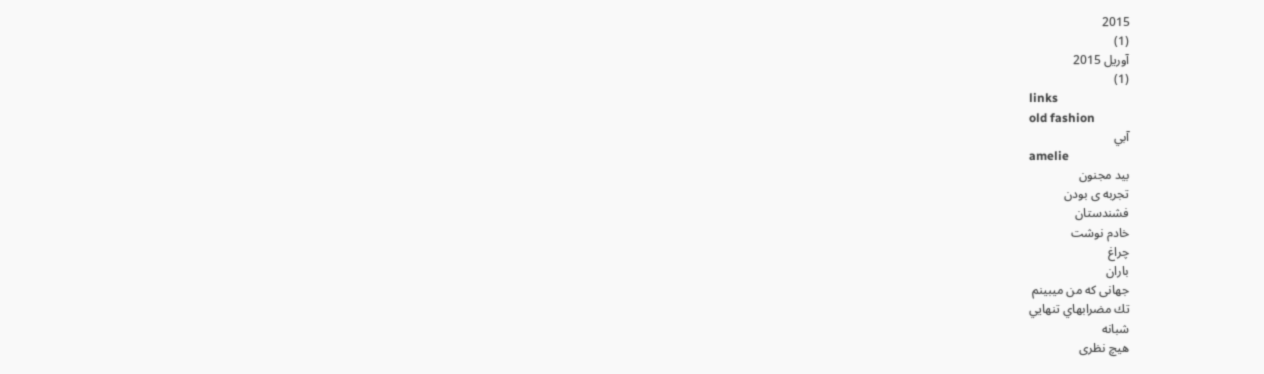2015
(1)
آوریل 2015
(1)
links
old fashion
آبي
amelie
بيد مجنون
تجربه ی بودن
فشندستان
خادم نوشت
چراغ
باران
جهانی که من میبینم
تك مضرابهاي تنهايي
شبانه
هیچ نظری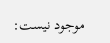موجود نیست: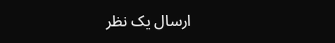ارسال یک نظر